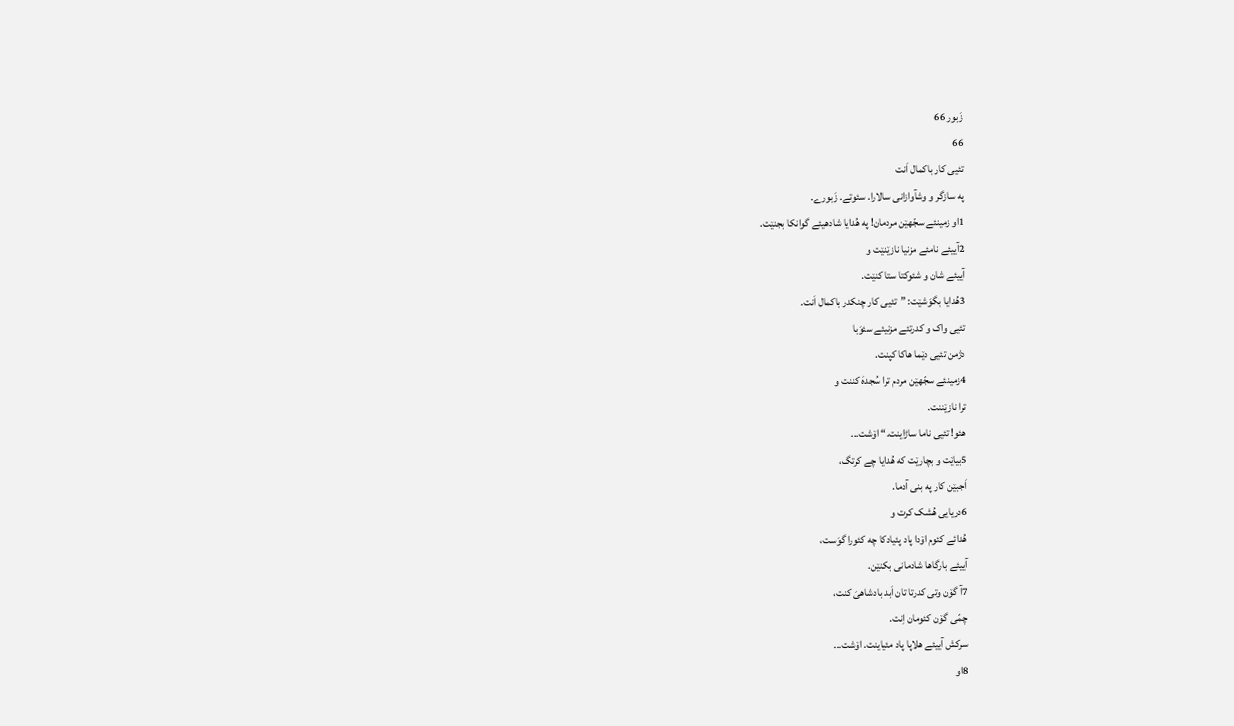زَبور 66
66
تئیی کار باکمال اَنت
په سازگر و وشآوازانی سالارا. سئوتے. زَبورے.
1او زمینئے سجّهێن مردمان! په هُدایا شادهیئے گوانکا بجنێت.
2آییئے نامئے مزنیا نازێنێت و
آییئے شان و شئوکتا ستا کنێت.
3هُدایا بگوَشێت: ”تئیی کار چنکدر باکمال اَنت.
تئیی واک و کدرتئے مزنیئے سئوَبا
دژمن تئیی دێما هاکا کپنت.
4زمینئے سجّهێن مردم ترا سُجدهَ کننت و
ترا نازێننت.
هئو! تئیی ناما ساڑاینت.“ اۆشت...
5بیاێت و بچارێت که هُدایا چے کرتگ،
اَجبێن کار په بنی آدما.
6دریایی هُشک کرت و
هُدائے کئوم اۆدا پاد پئیادکا چه کئورا گوَست،
آییئے بارگاها شادمانی بکنێن.
7آ گۆن وتی کدرتا تان اَبد بادشاهیَ کنت،
چمّی گۆن کئومان اِنت.
سرکش آییئے هلاپا پاد مئیاینت. اۆشت...
8او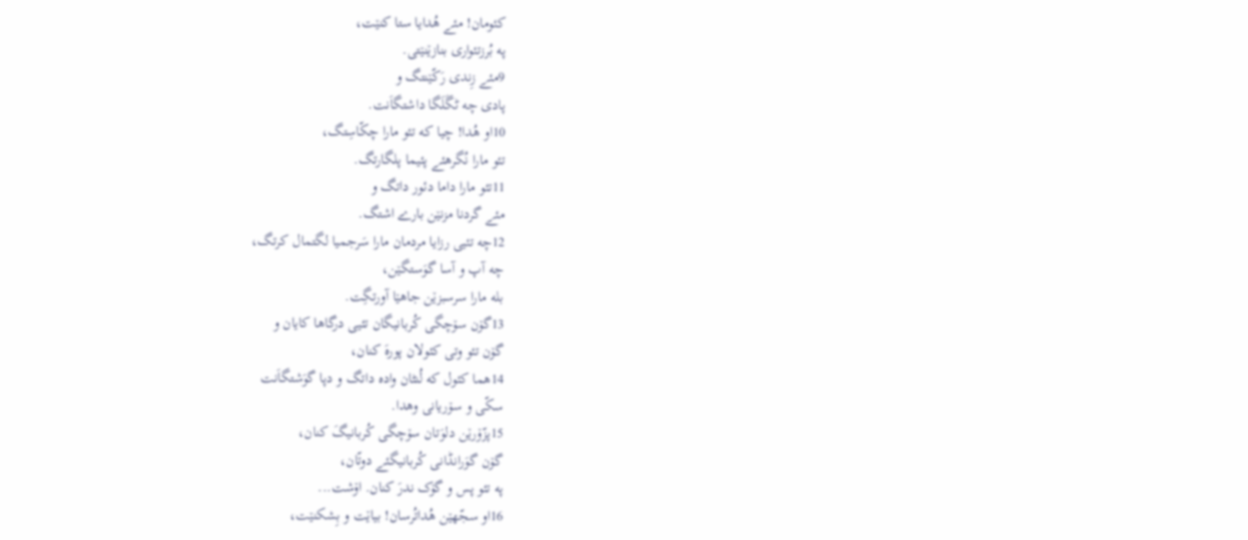کئومان! مئے هُدایا ستا کنێت،
په بُرزتئواری بنازێنێتی.
9مئے زِندی رَکّێنتگ و
پادی چه ٹگَلَگا داشتگاَنت.
10او هُدا! چیا که تئو مارا چکّاسِتگ،
تئو مارا نُگرهئے پئیما پلگارتگ.
11تئو مارا داما دئور داتگ و
مئے گردنا مزنێن بارے اشتگ.
12چه تئیی رزایا مردمان مارا سَرجمیا لگتمال کرتگ،
چه آپ و آسا گوَستگێن،
بله مارا سرسبزێن جاهێا آورتگِت.
13گۆن سۆچگی کُربانیگان تئیی درگاها کایان و
گۆن تئو وتی کئولان پورهَ کنان،
14هما کئول که لُنٹان واده داتگ و دپا گوَشتگاَنت
سکّی و سۆریانی وهدا.
15پزّۆرێن دلوَتان سۆچگی کُربانیگَ کنان،
گۆن گوَرانڈانی کُربانیگئے دوتّان،
په تئو پس و گۆک ندرَ کنان. اۆشت...
16او سجّهێن هُداتُرسان! بیاێت و بِشکنێت،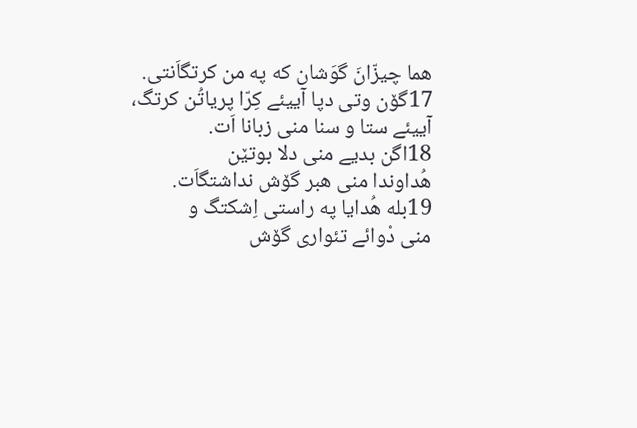هما چیزّانَ گوَشان که په من کرتگاَنتی.
17گۆن وتی دپا آییئے کِرّا پریاتُن کرتگ،
آییئے ستا و سنا منی زبانا اَت.
18اگن بدیے منی دلا بوتێن
هُداوندا منی هبر گۆش نداشتگاَت.
19بله هُدایا په راستی اِشکتگ و
منی دْوائے تئواری گۆش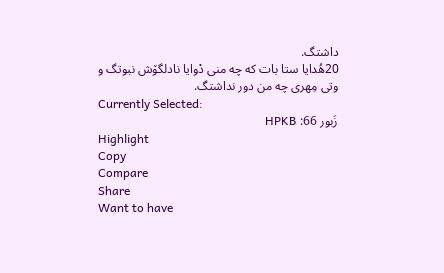داشتگ.
20هُدایا ستا بات که چه منی دْوایا نادلگۆش نبوتگ و
وتی مِهری چه من دور نداشتگ.
Currently Selected:
زَبور 66: HPKB
Highlight
Copy
Compare
Share
Want to have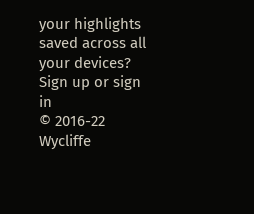your highlights saved across all your devices? Sign up or sign in
© 2016-22 Wycliffe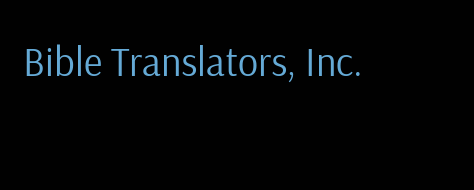Bible Translators, Inc.